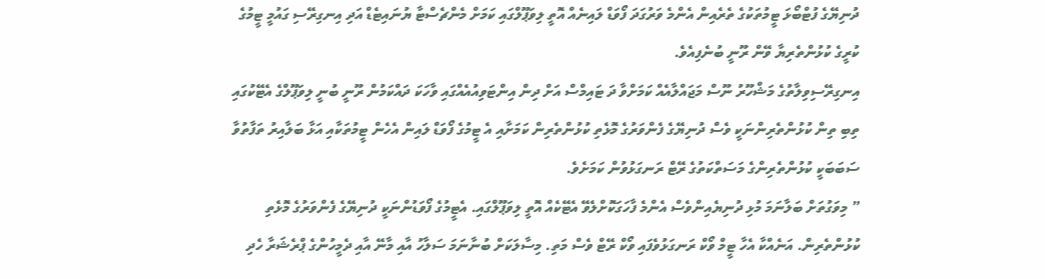ދުނިޔޭގެ ފުޓްބޯޅަ ޓީމުތަކުގެ ތެރެއިން އެންމެ ވަރުގަދަ ފޯވަޑް ލައިނެއް އޮތީ ލިވަޕޫލްގައި ކަމަށް މެންޗެސްޓާ ޔުނައިޓެޑް އަދި އިނގިރޭސި ގައުމީ ޓީމުގެ ކުރީގެ ކުޅުންތެރިޔާ ވޭން ރޫނީ ބުނެފިއެވެ.
އިނގިރޭސިވިލާތުގެ މަޝްހޫރު ނޫސް މަޖައްލާއެއް ކަމަށްވާ ދަ ޓައިމްސް އަށް ދިން އިންޓަވިއުއެއްގައި ވާހަކަ ދައްކަމުން ރޫނީ ބުނީ ލިވަޕޫލްގެ އެޓޭކުގައި ތިބި ތިން ކުޅުންތެރިންނަކީ ވެސް ދުނިޔޭގެ ފެންވަރުގެ މޮޅެތި ކުޅުންތެރިން ކަމަށާއި އެ ޓީމުގެ ފޯވަޑް ލައިން އެހެން ޓީމުތަކާއި އަޅާ ބަލާއިރު ތަފާތުވާ ސަބަބަކީ ކުޅުންތެރިންގެ މަސަތްކަތުގެ ރޭޓް ރަނގަޅުވުން ކަމަށެވެ.
” މިވަގުތަށް ބަލާނަމަ މުޅި ދުނިޔެއިންވެސް އެންމެ ފާހަގަކޮށްލެވޭ އެޓޭކެއް އޮތީ ލިވަޕޫލްގައި. އެޓީމުގެ ފޯވަޑުންނަކީ ދުނިޔޭގެ ފެންވަރުގެ މޮޅެތި ކުޅުންތެރިން. އަނެއްކާ އެހާ ޓީމް ވޯކް ރަނގަޅުވެފައި ވޯކް ރޭޓް ވެސް މަތި. މިސާލަކަށް ބުނާނަމަ ސަލާހު އާއި މާނޭ އާއި ދެމީހުންގެ ޕްރެޝަރާ ހެދި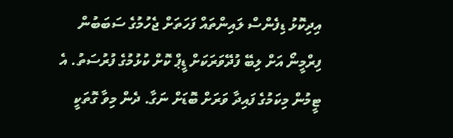އިދިކޮޅު ޑިފެންސް ލައިންތައް ފަހަތަށް ޖެހުމުގެ ސަބަބުން ފިރްމީނޯ އަށް ލިބޭ ފުދޭވަރަކަށް ޑީޕް ކޮށް ކުޅުމުގެ ފުރުސަތު. އެ ޓީމުން މިކަމުގެ ފައިދާ ވަރަށް ބޮޑަށް ނަގާ. ދެން މިވާ ގޮތަކީ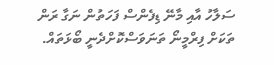ސަލާހު އާއި މާނޭ ޑިފެންސް ފަހަތުން ނަގާ ރަން ތަކަށް ފިރްމީނޯ ތަނަވަސްކޮށްދެނީ ބޯޅަތައް.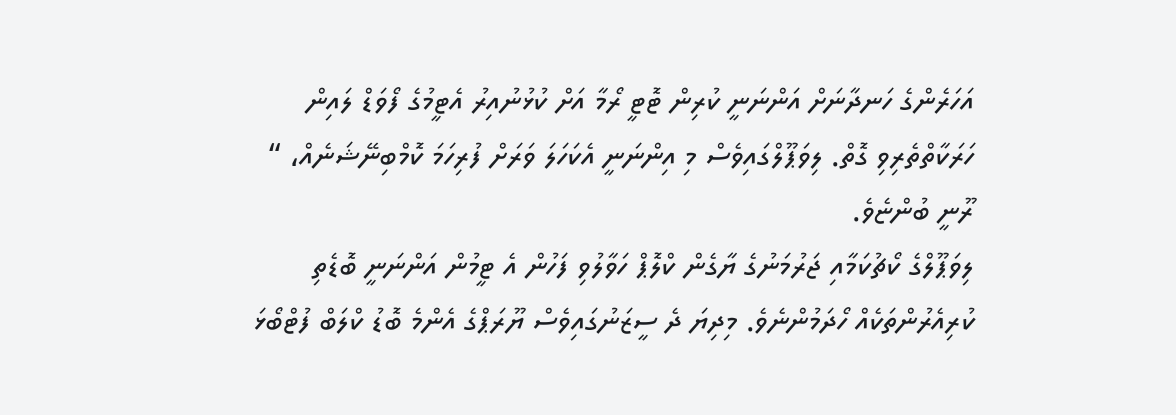އަހަރެންގެ ހަނދާނަށް އަންނަނީ ކުރިން ޓޮޓީ ރޯމާ އަށް ކުޅުނުއިރު އެޓީމުގެ ފޯވަޑް ލައިން ހަރަކާތްތެރިވި ގޮތް. ލިވަޕޫލްގައިވެސް މި އިންނަނީ އެކަހަލަ ވަރަށް ފުރިހަމަ ކޮމްބިނޭޝަނެއް، “ ރޫނީ ބުންޏެވެ.
ލިވަޕޫލްގެ ކޯޗުކަމާއި ޖަރުމަނުގެ ޔާގެން ކްލޮޕް ހަވާލުވި ފަހުން އެ ޓީމުން އަންނަނީ ބޮޑެތި ކުރިއެރުންތަކެއް ހޯދަމުންނެވެ. މިދިޔަ ދެ ސީޒަނުގައިވެސް ޔޫރަޕްގެ އެންމެ ބޮޑު ކްލަބް ފުޓްބޯޅަ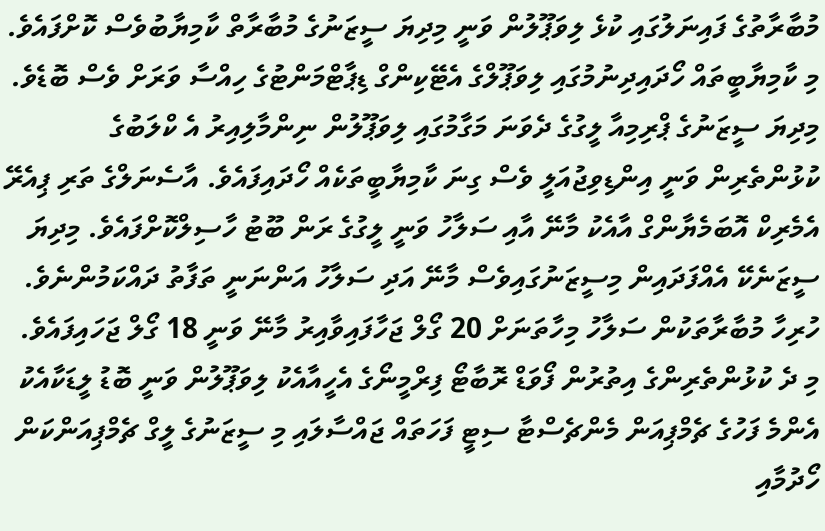މުބާރާތުގެ ފައިނަލުގައި ކުޅެ ލިވަޕޫލުން ވަނީ މިދިޔަ ސީޒަނުގެ މުބާރާތް ކާމިޔާބުވެސް ކޮށްފައެވެ. މި ކާމިޔާބީތައް ހޯދައިދިނުމުގައި ލިވަޕޫލްގެ އެޓޭކިންގް ޑިޕާޓްމަންޓުގެ ހިއްސާ ވަރަށް ވެސް ބޮޑެވެ.
މިދިޔަ ސީޒަނުގެ ޕްރިމިއާ ލީގުގެ ދެވަނަ މަގާމުގައި ލިވަޕޫލުން ނިންމާލިއިރު އެ ކްލަބުގެ ކުޅުންތެރިން ވަނީ އިންޑިވިޖުއަލީ ވެސް ގިނަ ކާމިޔާބީތަކެއް ހޯދައިފައެވެ. އާސެނަލްގެ ތަރި ޕިއެރޭ އެމެރިކް އޮބަމެޔާންގް އާއެކު މާނޭ އާއި ސަލާހު ވަނީ ލީގުގެ ރަން ބޫޓު ހާސިލްކޮށްފައެވެ. މިދިޔަ ސީޒަނެކޭ އެއްފަދައިން މިސީޒަނުގައިވެސް މާނޭ އަދި ސަލާހު އަންނަނީ ތަފާތު ދައްކަމުންނެވެ. ހުރިހާ މުބާރާތަކުން ސަލާހު މިހާތަނަށް 20 ގޯލް ޖަހާފައިވާއިރު މާނޭ ވަނީ 18 ގޯލް ޖަހައިފައެވެ.
މި ދެ ކުޅުންތެރިންގެ އިތުރުން ފޯވަޑް ރޮބާޓޯ ފިރްމީނޯގެ އެހީއާއެކު ލިވަޕޫލުން ވަނީ ބޮޑު ލީޑަކާއެކު އެންމެ ފަހުގެ ޗެމްޕިއަން މެންޗެސްޓާ ސިޓީ ފަހަތައް ޖައްސާލައި މި ސީޒަނުގެ ލީގް ޗެމްޕިއަންކަން ހޯދުމާއި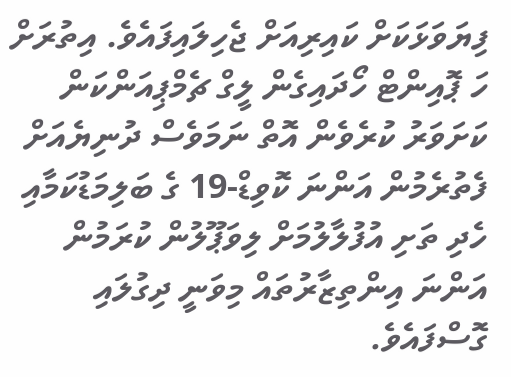ފިޔަވަޅަކަށް ކައިރިއަށް ޖެހިލައިފައެވެ. އިތުރަށް ހަ ޕޮއިންޓް ހޯދައިގެން ލީގް ޗެމްޕިއަންކަން ކަށަވަރު ކުރެވެން އޮތް ނަމަވެސް ދުނިޔެއަށް ފެތުރެމުން އަންނަ ކޮވިޑް-19 ގެ ބަލިމަޑުކަމާއި ހެދި ތަށި އުފުލާލުމަށް ލިވަޕޫލުން ކުރަމުން އަންނަ އިންތިޒާރުތައް މިވަނީ ދިގުލައި ގޮސްފައެވެ.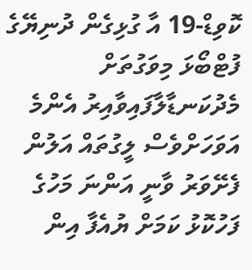ކޮވިޑް-19 އާ ގުޅިގެން ދުނިޔޭގެ ފުޓްބޯޅަ މިވަގުތަށް މެދުކަނޑާލާފައިވާއިރު އެންމެ އަވަހަށްވެސް ލީގުތައް އަލުން ފެށޭވަރު ވާނީ އަންނަ މަހުގެ ފަހުކޮޅު ކަމަށް ޔުއެފާ އިން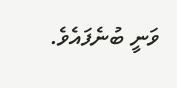ވަނީ ބުނެފައެވެ.